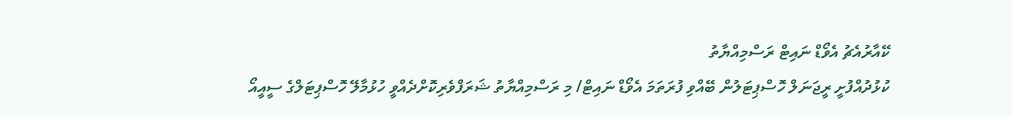ކޭއާރުއެޗު އެވޯޑް ނައިޓް ރަސްމިއްޔާތު
ކުޅުދުއްފުށީ ރީޖަނަލް ހޮސްޕިޓަލުން ބޭއްވި ފުރަތަމަ އެވޯޑް ނައިޓް/ މި ރަސްމިއްޔާތު ޝަރަފްވެރިކޮށްދެއްވީ ހުޅުމާލޭ ހޮސްޕިޓަލްގެ ސީއީއޯ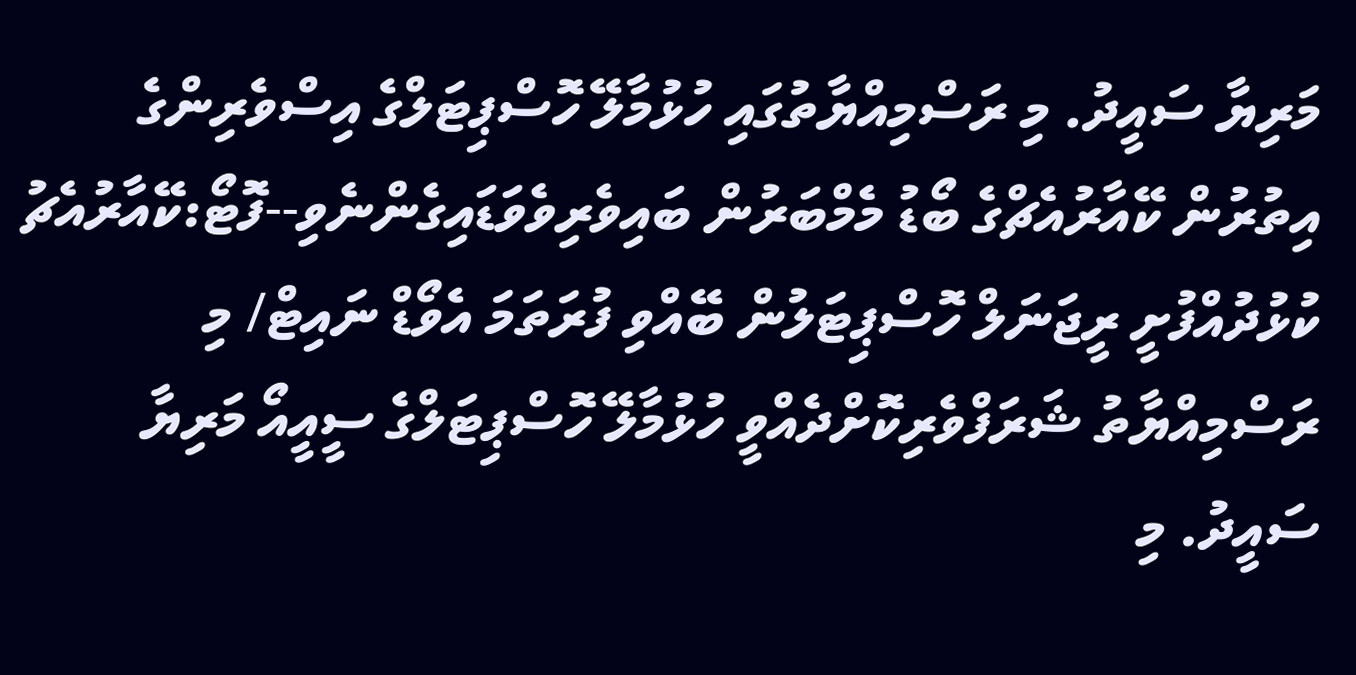މަރިޔާ ސައީދު. މި ރަސްމިއްޔާތުގައި ހުޅުމާލޭ ހޮސްޕިޓަލްގެ އިސްވެރިންގެ އިތުރުން ކޭއާރުއެޗްގެ ބޯޑު މެމްބަރުން ބައިވެރިވެވަޑައިގެންނެވި--ފޮޓޯ:ކޭއާރުއެޗު
ކުޅުދުއްފުށީ ރީޖަނަލް ހޮސްޕިޓަލުން ބޭއްވި ފުރަތަމަ އެވޯޑް ނައިޓް/ މި ރަސްމިއްޔާތު ޝަރަފްވެރިކޮށްދެއްވީ ހުޅުމާލޭ ހޮސްޕިޓަލްގެ ސީއީއޯ މަރިޔާ ސައީދު. މި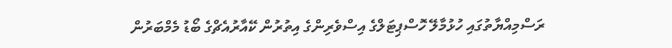ރަސްމިއްޔާތުގައި ހުޅުމާލޭ ހޮސްޕިޓަލްގެ އިސްވެރިންގެ އިތުރުން ކޭއާރުއެޗްގެ ބޯޑު މެމްބަރުން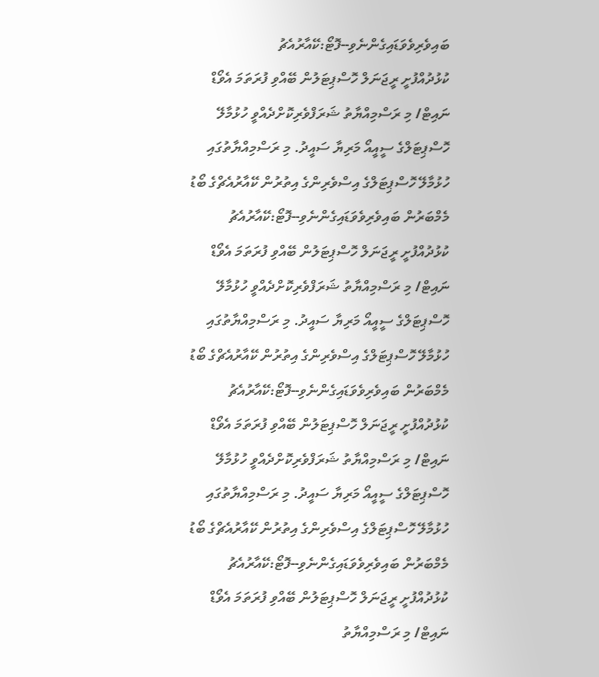ބައިވެރިވެވަޑައިގެންނެވި--ފޮޓޯ:ކޭއާރުއެޗު
ކުޅުދުއްފުށީ ރީޖަނަލް ހޮސްޕިޓަލުން ބޭއްވި ފުރަތަމަ އެވޯޑް ނައިޓް/ މި ރަސްމިއްޔާތު ޝަރަފްވެރިކޮށްދެއްވީ ހުޅުމާލޭ ހޮސްޕިޓަލްގެ ސީއީއޯ މަރިޔާ ސައީދު. މި ރަސްމިއްޔާތުގައި ހުޅުމާލޭ ހޮސްޕިޓަލްގެ އިސްވެރިންގެ އިތުރުން ކޭއާރުއެޗްގެ ބޯޑު މެމްބަރުން ބައިވެރިވެވަޑައިގެންނެވި--ފޮޓޯ:ކޭއާރުއެޗު
ކުޅުދުއްފުށީ ރީޖަނަލް ހޮސްޕިޓަލުން ބޭއްވި ފުރަތަމަ އެވޯޑް ނައިޓް/ މި ރަސްމިއްޔާތު ޝަރަފްވެރިކޮށްދެއްވީ ހުޅުމާލޭ ހޮސްޕިޓަލްގެ ސީއީއޯ މަރިޔާ ސައީދު. މި ރަސްމިއްޔާތުގައި ހުޅުމާލޭ ހޮސްޕިޓަލްގެ އިސްވެރިންގެ އިތުރުން ކޭއާރުއެޗްގެ ބޯޑު މެމްބަރުން ބައިވެރިވެވަޑައިގެންނެވި--ފޮޓޯ:ކޭއާރުއެޗު
ކުޅުދުއްފުށީ ރީޖަނަލް ހޮސްޕިޓަލުން ބޭއްވި ފުރަތަމަ އެވޯޑް ނައިޓް/ މި ރަސްމިއްޔާތު ޝަރަފްވެރިކޮށްދެއްވީ ހުޅުމާލޭ ހޮސްޕިޓަލްގެ ސީއީއޯ މަރިޔާ ސައީދު. މި ރަސްމިއްޔާތުގައި ހުޅުމާލޭ ހޮސްޕިޓަލްގެ އިސްވެރިންގެ އިތުރުން ކޭއާރުއެޗްގެ ބޯޑު މެމްބަރުން ބައިވެރިވެވަޑައިގެންނެވި--ފޮޓޯ:ކޭއާރުއެޗު
ކުޅުދުއްފުށީ ރީޖަނަލް ހޮސްޕިޓަލުން ބޭއްވި ފުރަތަމަ އެވޯޑް ނައިޓް/ މި ރަސްމިއްޔާތު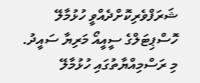ޝަރަފްވެރިކޮށްދެއްވީ ހުޅުމާލޭ ހޮސްޕިޓަލްގެ ސީއީއޯ މަރިޔާ ސައީދު. މި ރަސްމިއްޔާތުގައި ހުޅުމާލޭ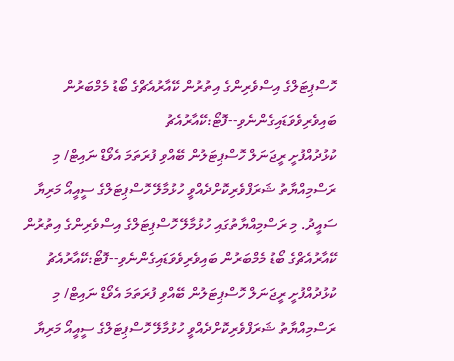ހޮސްޕިޓަލްގެ އިސްވެރިންގެ އިތުރުން ކޭއާރުއެޗްގެ ބޯޑު މެމްބަރުން ބައިވެރިވެވަޑައިގެންނެވި--ފޮޓޯ:ކޭއާރުއެޗު
ކުޅުދުއްފުށީ ރީޖަނަލް ހޮސްޕިޓަލުން ބޭއްވި ފުރަތަމަ އެވޯޑް ނައިޓް/ މި ރަސްމިއްޔާތު ޝަރަފްވެރިކޮށްދެއްވީ ހުޅުމާލޭ ހޮސްޕިޓަލްގެ ސީއީއޯ މަރިޔާ ސައީދު. މި ރަސްމިއްޔާތުގައި ހުޅުމާލޭ ހޮސްޕިޓަލްގެ އިސްވެރިންގެ އިތުރުން ކޭއާރުއެޗްގެ ބޯޑު މެމްބަރުން ބައިވެރިވެވަޑައިގެންނެވި--ފޮޓޯ:ކޭއާރުއެޗު
ކުޅުދުއްފުށީ ރީޖަނަލް ހޮސްޕިޓަލުން ބޭއްވި ފުރަތަމަ އެވޯޑް ނައިޓް/ މި ރަސްމިއްޔާތު ޝަރަފްވެރިކޮށްދެއްވީ ހުޅުމާލޭ ހޮސްޕިޓަލްގެ ސީއީއޯ މަރިޔާ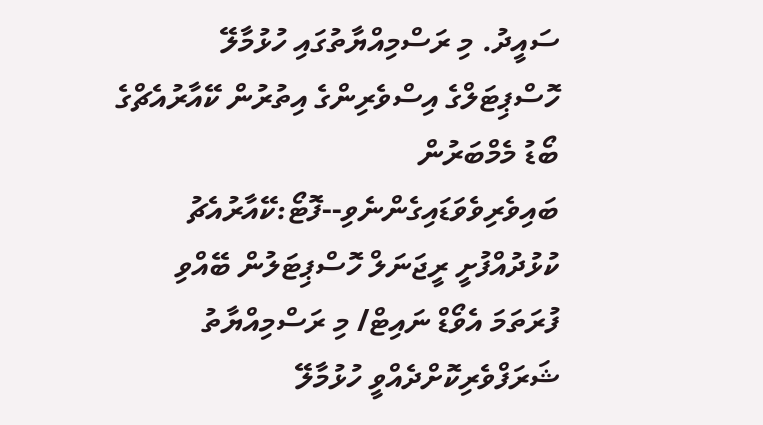ސައީދު. މި ރަސްމިއްޔާތުގައި ހުޅުމާލޭ ހޮސްޕިޓަލްގެ އިސްވެރިންގެ އިތުރުން ކޭއާރުއެޗްގެ ބޯޑު މެމްބަރުން ބައިވެރިވެވަޑައިގެންނެވި--ފޮޓޯ:ކޭއާރުއެޗު
ކުޅުދުއްފުށީ ރީޖަނަލް ހޮސްޕިޓަލުން ބޭއްވި ފުރަތަމަ އެވޯޑް ނައިޓް/ މި ރަސްމިއްޔާތު ޝަރަފްވެރިކޮށްދެއްވީ ހުޅުމާލޭ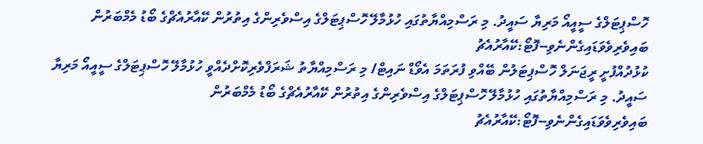ހޮސްޕިޓަލްގެ ސީއީއޯ މަރިޔާ ސައީދު. މި ރަސްމިއްޔާތުގައި ހުޅުމާލޭ ހޮސްޕިޓަލްގެ އިސްވެރިންގެ އިތުރުން ކޭއާރުއެޗްގެ ބޯޑު މެމްބަރުން ބައިވެރިވެވަޑައިގެންނެވި--ފޮޓޯ:ކޭއާރުއެޗު
ކުޅުދުއްފުށީ ރީޖަނަލް ހޮސްޕިޓަލުން ބޭއްވި ފުރަތަމަ އެވޯޑް ނައިޓް/ މި ރަސްމިއްޔާތު ޝަރަފްވެރިކޮށްދެއްވީ ހުޅުމާލޭ ހޮސްޕިޓަލްގެ ސީއީއޯ މަރިޔާ ސައީދު. މި ރަސްމިއްޔާތުގައި ހުޅުމާލޭ ހޮސްޕިޓަލްގެ އިސްވެރިންގެ އިތުރުން ކޭއާރުއެޗްގެ ބޯޑު މެމްބަރުން ބައިވެރިވެވަޑައިގެންނެވި--ފޮޓޯ:ކޭއާރުއެޗު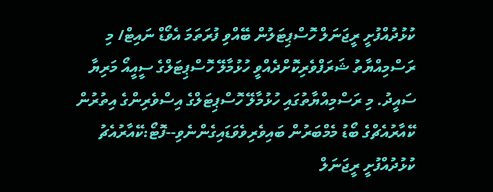ކުޅުދުއްފުށީ ރީޖަނަލް ހޮސްޕިޓަލުން ބޭއްވި ފުރަތަމަ އެވޯޑް ނައިޓް/ މި ރަސްމިއްޔާތު ޝަރަފްވެރިކޮށްދެއްވީ ހުޅުމާލޭ ހޮސްޕިޓަލްގެ ސީއީއޯ މަރިޔާ ސައީދު. މި ރަސްމިއްޔާތުގައި ހުޅުމާލޭ ހޮސްޕިޓަލްގެ އިސްވެރިންގެ އިތުރުން ކޭއާރުއެޗްގެ ބޯޑު މެމްބަރުން ބައިވެރިވެވަޑައިގެންނެވި--ފޮޓޯ:ކޭއާރުއެޗު
ކުޅުދުއްފުށީ ރީޖަނަލް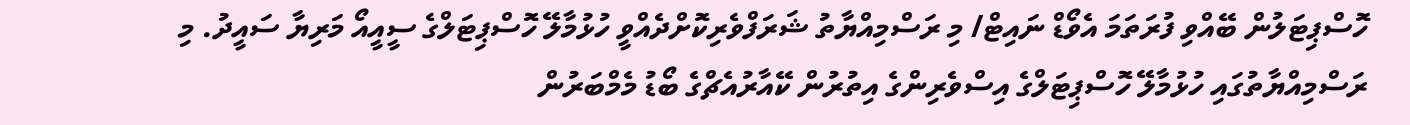ހޮސްޕިޓަލުން ބޭއްވި ފުރަތަމަ އެވޯޑް ނައިޓް/ މި ރަސްމިއްޔާތު ޝަރަފްވެރިކޮށްދެއްވީ ހުޅުމާލޭ ހޮސްޕިޓަލްގެ ސީއީއޯ މަރިޔާ ސައީދު. މި ރަސްމިއްޔާތުގައި ހުޅުމާލޭ ހޮސްޕިޓަލްގެ އިސްވެރިންގެ އިތުރުން ކޭއާރުއެޗްގެ ބޯޑު މެމްބަރުން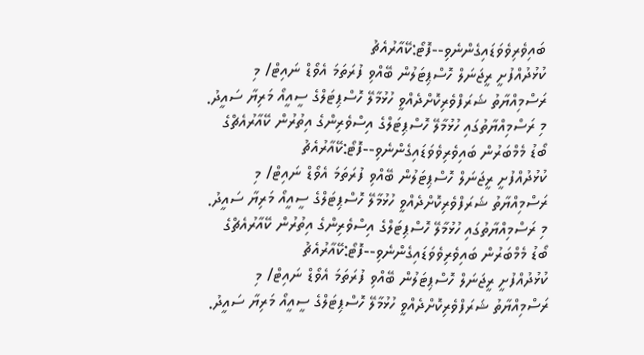ބައިވެރިވެވަޑައިގެންނެވި--ފޮޓޯ:ކޭއާރުއެޗު
ކުޅުދުއްފުށީ ރީޖަނަލް ހޮސްޕިޓަލުން ބޭއްވި ފުރަތަމަ އެވޯޑް ނައިޓް/ މި ރަސްމިއްޔާތު ޝަރަފްވެރިކޮށްދެއްވީ ހުޅުމާލޭ ހޮސްޕިޓަލްގެ ސީއީއޯ މަރިޔާ ސައީދު. މި ރަސްމިއްޔާތުގައި ހުޅުމާލޭ ހޮސްޕިޓަލްގެ އިސްވެރިންގެ އިތުރުން ކޭއާރުއެޗްގެ ބޯޑު މެމްބަރުން ބައިވެރިވެވަޑައިގެންނެވި--ފޮޓޯ:ކޭއާރުއެޗު
ކުޅުދުއްފުށީ ރީޖަނަލް ހޮސްޕިޓަލުން ބޭއްވި ފުރަތަމަ އެވޯޑް ނައިޓް/ މި ރަސްމިއްޔާތު ޝަރަފްވެރިކޮށްދެއްވީ ހުޅުމާލޭ ހޮސްޕިޓަލްގެ ސީއީއޯ މަރިޔާ ސައީދު. މި ރަސްމިއްޔާތުގައި ހުޅުމާލޭ ހޮސްޕިޓަލްގެ އިސްވެރިންގެ އިތުރުން ކޭއާރުއެޗްގެ ބޯޑު މެމްބަރުން ބައިވެރިވެވަޑައިގެންނެވި--ފޮޓޯ:ކޭއާރުއެޗު
ކުޅުދުއްފުށީ ރީޖަނަލް ހޮސްޕިޓަލުން ބޭއްވި ފުރަތަމަ އެވޯޑް ނައިޓް/ މި ރަސްމިއްޔާތު ޝަރަފްވެރިކޮށްދެއްވީ ހުޅުމާލޭ ހޮސްޕިޓަލްގެ ސީއީއޯ މަރިޔާ ސައީދު.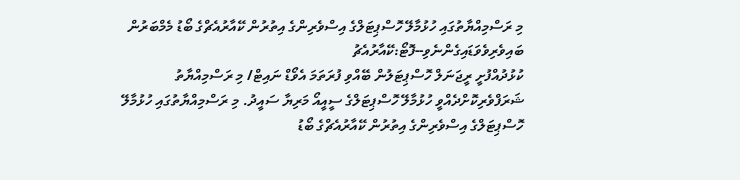މި ރަސްމިއްޔާތުގައި ހުޅުމާލޭ ހޮސްޕިޓަލްގެ އިސްވެރިންގެ އިތުރުން ކޭއާރުއެޗްގެ ބޯޑު މެމްބަރުން ބައިވެރިވެވަޑައިގެންނެވި--ފޮޓޯ:ކޭއާރުއެޗު
ކުޅުދުއްފުށީ ރީޖަނަލް ހޮސްޕިޓަލުން ބޭއްވި ފުރަތަމަ އެވޯޑް ނައިޓް/ މި ރަސްމިއްޔާތު ޝަރަފްވެރިކޮށްދެއްވީ ހުޅުމާލޭ ހޮސްޕިޓަލްގެ ސީއީއޯ މަރިޔާ ސައީދު. މި ރަސްމިއްޔާތުގައި ހުޅުމާލޭ ހޮސްޕިޓަލްގެ އިސްވެރިންގެ އިތުރުން ކޭއާރުއެޗްގެ ބޯޑު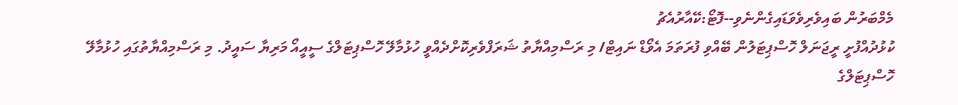މެމްބަރުން ބައިވެރިވެވަޑައިގެންނެވި--ފޮޓޯ:ކޭއާރުއެޗު
ކުޅުދުއްފުށީ ރީޖަނަލް ހޮސްޕިޓަލުން ބޭއްވި ފުރަތަމަ އެވޯޑް ނައިޓް/ މި ރަސްމިއްޔާތު ޝަރަފްވެރިކޮށްދެއްވީ ހުޅުމާލޭ ހޮސްޕިޓަލްގެ ސީއީއޯ މަރިޔާ ސައީދު. މި ރަސްމިއްޔާތުގައި ހުޅުމާލޭ ހޮސްޕިޓަލްގެ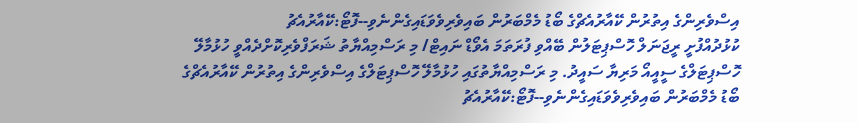އިސްވެރިންގެ އިތުރުން ކޭއާރުއެޗްގެ ބޯޑު މެމްބަރުން ބައިވެރިވެވަޑައިގެންނެވި--ފޮޓޯ:ކޭއާރުއެޗު
ކުޅުދުއްފުށީ ރީޖަނަލް ހޮސްޕިޓަލުން ބޭއްވި ފުރަތަމަ އެވޯޑް ނައިޓް/ މި ރަސްމިއްޔާތު ޝަރަފްވެރިކޮށްދެއްވީ ހުޅުމާލޭ ހޮސްޕިޓަލްގެ ސީއީއޯ މަރިޔާ ސައީދު. މި ރަސްމިއްޔާތުގައި ހުޅުމާލޭ ހޮސްޕިޓަލްގެ އިސްވެރިންގެ އިތުރުން ކޭއާރުއެޗްގެ ބޯޑު މެމްބަރުން ބައިވެރިވެވަޑައިގެންނެވި--ފޮޓޯ:ކޭއާރުއެޗު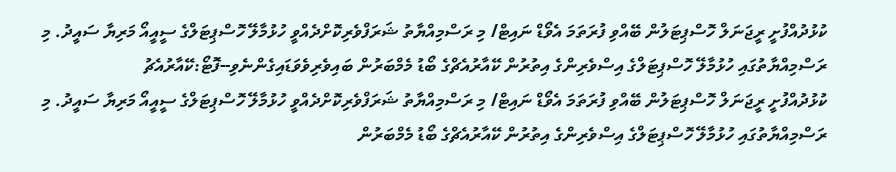ކުޅުދުއްފުށީ ރީޖަނަލް ހޮސްޕިޓަލުން ބޭއްވި ފުރަތަމަ އެވޯޑް ނައިޓް/ މި ރަސްމިއްޔާތު ޝަރަފްވެރިކޮށްދެއްވީ ހުޅުމާލޭ ހޮސްޕިޓަލްގެ ސީއީއޯ މަރިޔާ ސައީދު. މި ރަސްމިއްޔާތުގައި ހުޅުމާލޭ ހޮސްޕިޓަލްގެ އިސްވެރިންގެ އިތުރުން ކޭއާރުއެޗްގެ ބޯޑު މެމްބަރުން ބައިވެރިވެވަޑައިގެންނެވި--ފޮޓޯ:ކޭއާރުއެޗު
ކުޅުދުއްފުށީ ރީޖަނަލް ހޮސްޕިޓަލުން ބޭއްވި ފުރަތަމަ އެވޯޑް ނައިޓް/ މި ރަސްމިއްޔާތު ޝަރަފްވެރިކޮށްދެއްވީ ހުޅުމާލޭ ހޮސްޕިޓަލްގެ ސީއީއޯ މަރިޔާ ސައީދު. މި ރަސްމިއްޔާތުގައި ހުޅުމާލޭ ހޮސްޕިޓަލްގެ އިސްވެރިންގެ އިތުރުން ކޭއާރުއެޗްގެ ބޯޑު މެމްބަރުން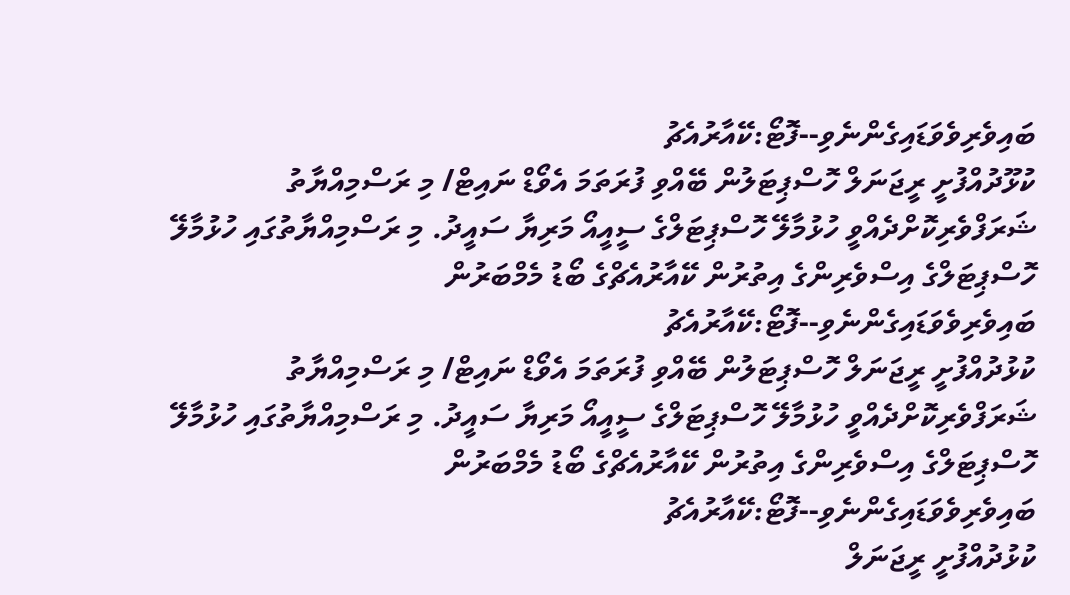ބައިވެރިވެވަޑައިގެންނެވި--ފޮޓޯ:ކޭއާރުއެޗު
ކުޅޫދުއްފުށީ ރީޖަނަލް ހޮސްޕިޓަލުން ބޭއްވި ފުރަތަމަ އެވޯޑް ނައިޓް/ މި ރަސްމިއްޔާތު ޝަރަފްވެރިކޮށްދެއްވީ ހުޅުމާލޭ ހޮސްޕިޓަލްގެ ސީއީއޯ މަރިޔާ ސައީދު. މި ރަސްމިއްޔާތުގައި ހުޅުމާލޭ ހޮސްޕިޓަލްގެ އިސްވެރިންގެ އިތުރުން ކޭއާރުއެޗްގެ ބޯޑު މެމްބަރުން ބައިވެރިވެވަޑައިގެންނެވި--ފޮޓޯ:ކޭއާރުއެޗު
ކުޅުދުއްފުށީ ރީޖަނަލް ހޮސްޕިޓަލުން ބޭއްވި ފުރަތަމަ އެވޯޑް ނައިޓް/ މި ރަސްމިއްޔާތު ޝަރަފްވެރިކޮށްދެއްވީ ހުޅުމާލޭ ހޮސްޕިޓަލްގެ ސީއީއޯ މަރިޔާ ސައީދު. މި ރަސްމިއްޔާތުގައި ހުޅުމާލޭ ހޮސްޕިޓަލްގެ އިސްވެރިންގެ އިތުރުން ކޭއާރުއެޗްގެ ބޯޑު މެމްބަރުން ބައިވެރިވެވަޑައިގެންނެވި--ފޮޓޯ:ކޭއާރުއެޗު
ކުޅުދުއްފުށީ ރީޖަނަލް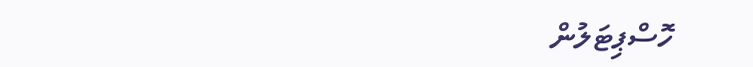ހޮސްޕިޓަލުން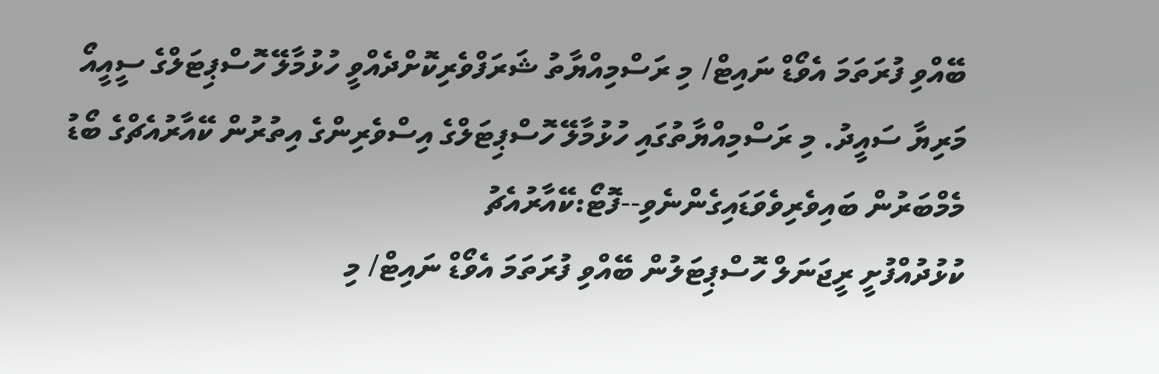ބޭއްވި ފުރަތަމަ އެވޯޑް ނައިޓް/ މި ރަސްމިއްޔާތު ޝަރަފްވެރިކޮށްދެއްވީ ހުޅުމާލޭ ހޮސްޕިޓަލްގެ ސީއީއޯ މަރިޔާ ސައީދު. މި ރަސްމިއްޔާތުގައި ހުޅުމާލޭ ހޮސްޕިޓަލްގެ އިސްވެރިންގެ އިތުރުން ކޭއާރުއެޗްގެ ބޯޑު މެމްބަރުން ބައިވެރިވެވަޑައިގެންނެވި--ފޮޓޯ:ކޭއާރުއެޗު
ކުޅުދުއްފުށީ ރީޖަނަލް ހޮސްޕިޓަލުން ބޭއްވި ފުރަތަމަ އެވޯޑް ނައިޓް/ މި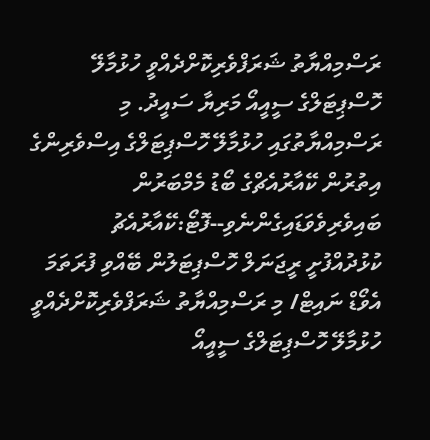ރަސްމިއްޔާތު ޝަރަފްވެރިކޮށްދެއްވީ ހުޅުމާލޭ ހޮސްޕިޓަލްގެ ސީއީއޯ މަރިޔާ ސައީދު. މި ރަސްމިއްޔާތުގައި ހުޅުމާލޭ ހޮސްޕިޓަލްގެ އިސްވެރިންގެ އިތުރުން ކޭއާރުއެޗްގެ ބޯޑު މެމްބަރުން ބައިވެރިވެވަޑައިގެންނެވި--ފޮޓޯ:ކޭއާރުއެޗު
ކުޅުދުއްފުށީ ރީޖަނަލް ހޮސްޕިޓަލުން ބޭއްވި ފުރަތަމަ އެވޯޑް ނައިޓް/ މި ރަސްމިއްޔާތު ޝަރަފްވެރިކޮށްދެއްވީ ހުޅުމާލޭ ހޮސްޕިޓަލްގެ ސީއީއޯ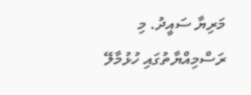މަރިޔާ ސައީދު. މި ރަސްމިއްޔާތުގައި ހުޅުމާލޭ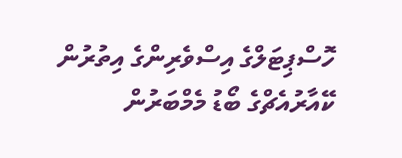ހޮސްޕިޓަލްގެ އިސްވެރިންގެ އިތުރުން ކޭއާރުއެޗްގެ ބޯޑު މެމްބަރުން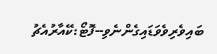ބައިވެރިވެވަޑައިގެންނެވި--ފޮޓޯ:ކޭއާރުއެޗު